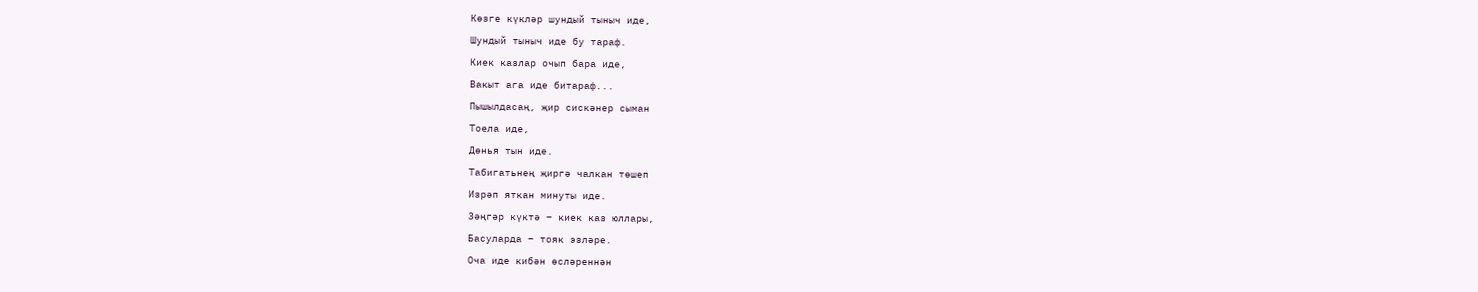Көзге күкләр шундый тыныч иде,
Шундый тыныч иде бу тараф.
Киек казлар очып бара иде,
Вакыт ага иде битараф...
Пышылдасаң, җир сискәнер сыман
Тоела иде,
Дөнья тын иде.
Табигатьнең җиргә чалкан төшеп
Изрәп яткан минуты иде.
Зәңгәр күктә – киек каз юллары,
Басуларда – тояк эзләре.
Оча иде кибән өсләреннән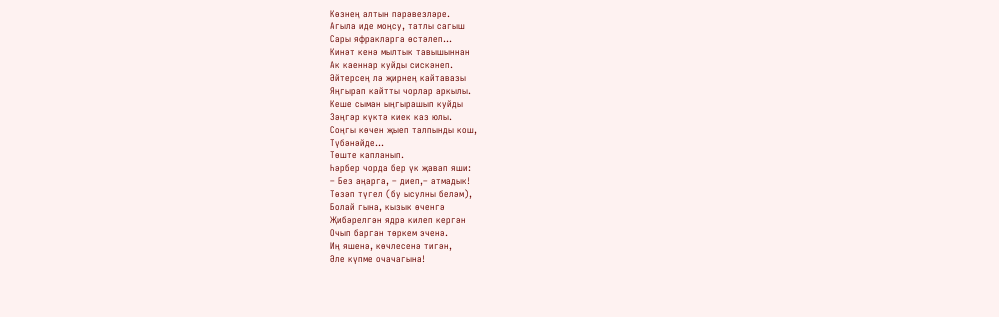Көзнең алтын пәрәвезләре.
Агыла иде моңсу, татлы сагыш
Сары яфракларга өстәлеп...
Кинәт кенә мылтык тавышыннан
Ак каеннар куйды сискәнеп.
Әйтерсең лә җирнең кайтавазы
Яңгырап кайтты чорлар аркылы.
Кеше сыман ыңгырашып куйды
Зәңгәр күктә киек каз юлы.
Соңгы көчен җыеп талпынды кош,
Түбәнәйде...
Төште капланып.
Һәрбер чорда бер үк җавап яши:
– Без аңарга, – диеп,– атмадык!
Төзәп түгел (бу ысулны беләм),
Болай гына, кызык өченгә
Җибәрелгән ядрә килеп кергән
Очып барган төркем эченә.
Иң яшенә, көчлесенә тигән,
Әле күпме очачагына!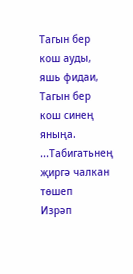Тагын бер кош ауды, яшь фидаи,
Тагын бер кош синең яныңа.
...Табигатьнең җиргә чалкан төшеп
Изрәп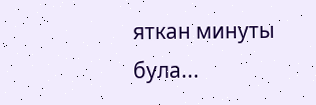яткан минуты була...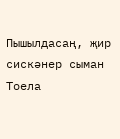Пышылдасаң, җир сискәнер сыман
Тоела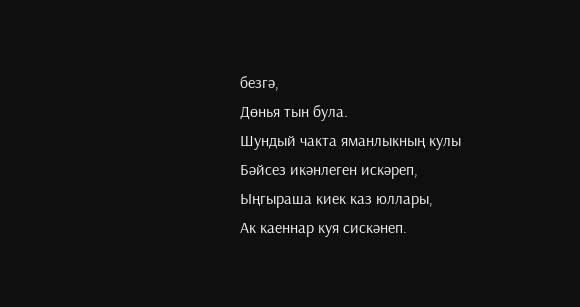безгә,
Дөнья тын була.
Шундый чакта яманлыкның кулы
Бәйсез икәнлеген искәреп,
Ыңгыраша киек каз юллары,
Ак каеннар куя сискәнеп.